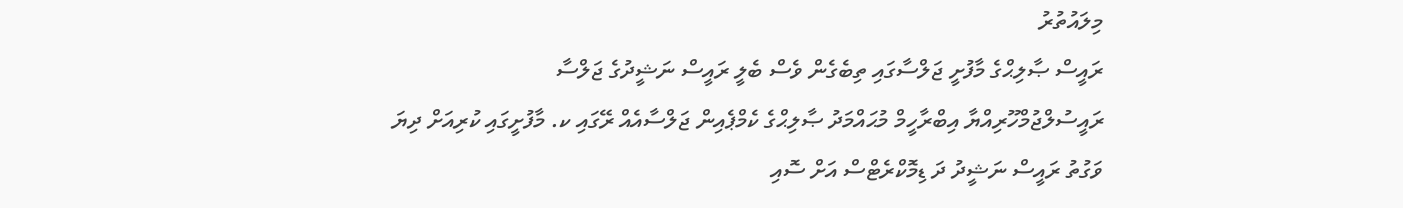މިލައުތުރު
ރައީސް ޞާލިޙްގެ މާފުށީ ޖަލްސާގައި ތިބެގެން ވެސް ބެލީ ރައީސް ނަޝީދުގެ ޖަލްސާ
ރައީސުލްޖުމްހޫރިއްޔާ އިބްރާހީމް މުޙައްމަދު ޞާލިޙްގެ ކެމްޕެއިން ޖަލްސާއެއް ރޭގައި ކ. މާފުށީގައި ކުރިއަށް ދިޔަ ވަގުތު ރައީސް ނަޝީދު ދަ ޑިމޮކްރެޓްސް އަށް ސޮއި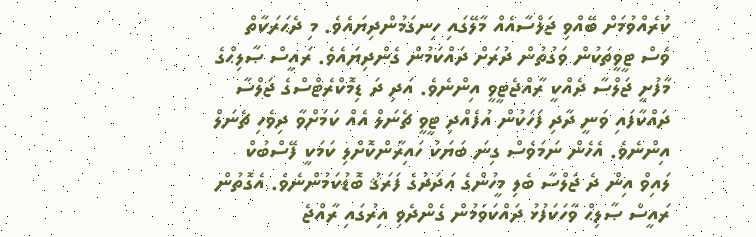ކުރެއްވުމަށް ބޭއްވި ޖަލްސާއެއް މާލޭގައި ހިނގަމުންދިޔައެވެ. މި ދެޙަރަކާތް ވެސް ޓީވީތަކުން ވަގުތުން ދުރަށް ދައްކަމުން ގެންދިޔައެވެ. ރައީސް ޞާލިޙްގެ މާފުށީ ޖަލްސާ ދެއްކީ ރާއްޖެޓީވީ އިންނެވެ. އަދި ދަ ޑިމޮކްރެޓްސްގެ ޖަލްސާ ދައްކާފައި ވަނީ ދާދި ފަހަކުން އުފެއްދި ޓީވީ ޗެނަލް އެއް ކަމަށްވާ ދިވެހި ޗެނަލް އިންނެވެ. އެހެން ނަމަވެސް ގިނަ ބަޔަކު ހައިރާންކޮށްލި ކަމަކީ ފޭސްބުކް ލައިވް އިން ދެ ޖަލްސާ ބެލި މީހުންގެ ޢަދަދުގެ ފަރަޤު ބޮޑުކަމުންނެވެ. އެގޮތުން ރައީސް ޞާލިޙް ވާހަކަފުޅު ދައްކަވަމުން ގެންދެވި އިރުގައި ރާއްޖެ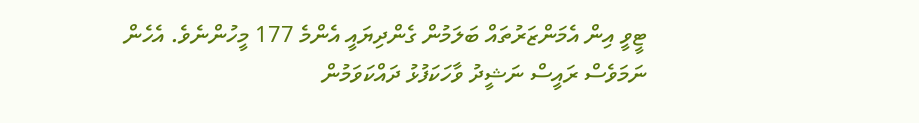ޓީވީ އިން އެމަންޒަރުތައް ބަލަމުން ގެންދިޔައީ އެންމެ 177 މީހުންނެވެ. އެހެން ނަމަވެސް ރައީސް ނަޝީދު ވާހަކަފުޅު ދައްކަވަމުން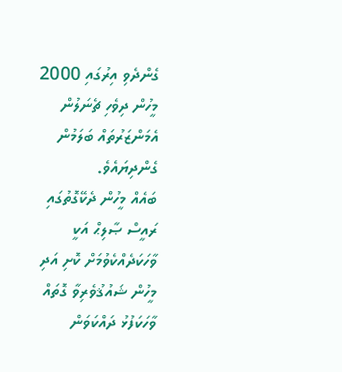ގެންދެވި އިރުގައި 2000 މީހުން ދިވެހި ޗެނަލުން އެމަންޒަރުތައް ބަލަމުން ގެންދިޔައެވެ.
ބައެއް މީހުން ދެކޭގޮތުގައި ރައީސް ޞާލިޙް އަކީ ވާހަކަދެއްކެވުމަށް ކޮށި އަދި މީހުން ޝައުޤުވެރިވާ ގޮތައް ވާހަކަފުޅު ދައްކަވަން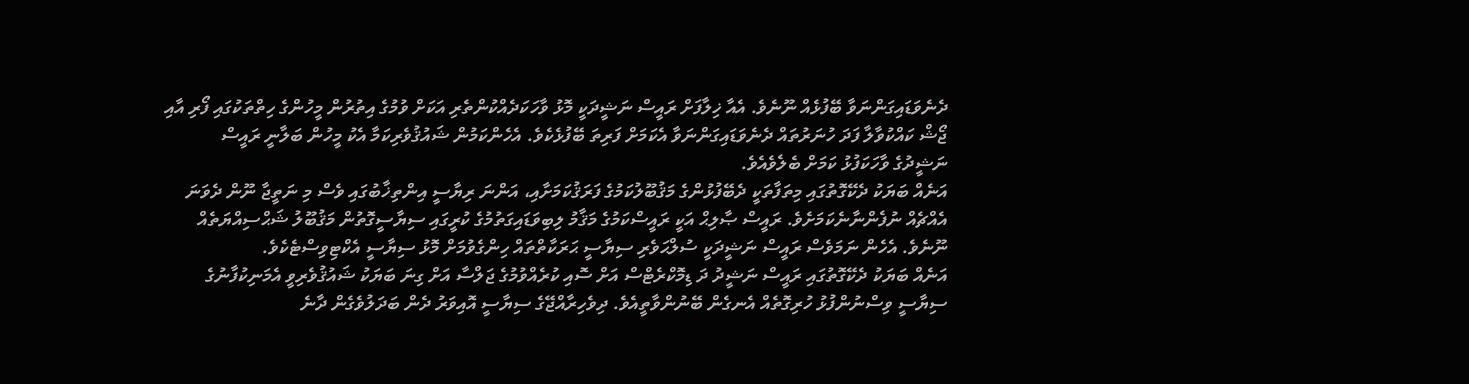ދެނެވަޑައިގަންނަވާ ބޭފުޅެއް ނޫނެވެ. އެއާ ޚިލާފަށް ރައީސް ނަޝީދަކީ މޮޅު ވާހަކަދެއްކުންތެރި އަކަށް ވުމުގެ އިތުރުން މީހުންގެ ހިތްތަކުގައި ފޯރި އާއި ޖޯޝް ކައްކުވާލާ ފަދަ ހުނަރުތައް ދެނެވަޑައިގަންނަވާ އެކަމަށް ފަރިތަ ބޭފުޅެކެވެ. އެހެންކަމުން ޝައުޤުވެރިކަމާ އެކު މީހުން ބަލާނީ ރައީސް ނަޝީދުގެ ވާހަކަފުޅު ކަމަށް ބެލެވެއެވެ.
އަނެއް ބަޔަކު ދެކޭގޮތުގައި މިތަފާތަކީ ދެބޭފުޅުންގެ މަޤުބޫލުކަމުގެ ފަރަޤުކަމަށާއި، އަންނަ ރިޔާސީ އިންތިޚާބުގައި ވެސް މި ނަތީޖާ ނޫން ދެވަނަ އެއްޗެއް ނުފެންނާނެކަމަށެވެ. ރައީސް ޞާލިޙް އަކީ ރައީސްކަމުގެ މަޤާމު ލިބިވަޑައިގަތުމުގެ ކުރީގައި ސިޔާސީގޮތުން މަޤުބޫލު ޝަޙްސިއްޔަތެއް ނޫނެވެ. އެހެން ނަމަވެސް ރައީސް ނަޝީދަކީ ސުލްޙަވެރި ސިޔާސީ ޙަރަކާތްތައް ހިންގެވުމަށް މޮޅު ސިޔާސީ އެކްޓިވިސްޓެކެވެ.
އަނެއް ބަޔަކު ދެކޭގޮތުގައި ރައީސް ނަޝީދު ދަ ޑިމޮކްރެޓްސް އަށް ސޮއި ކުރެއްވުމުގެ ޖަލްސާ އަށް ގިނަ ބަޔަކު ޝައުޤުވެރިވީ އެމަނިކުފާނުގެ ސިޔާސީ ވިސްނުންފުޅު ހުރިގޮތެއް އެނގެން ބޭނުންވާތީއެވެ. ދިވެހިރާއްޖޭގެ ސިޔާސީ އޮއިވަރު ދެން ބަދަލުވެގެން ދާނެ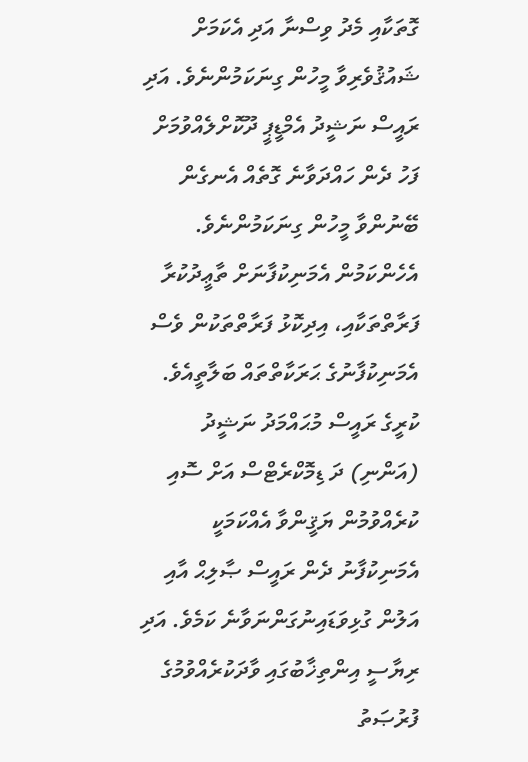ގޮތަކާއި މެދު ވިސްނާ އަދި އެކަމަށް ޝައުޤުވެރިވާ މީހުން ގިނަކަމުންނެވެ. އަދި ރައީސް ނަޝީދު އެމްޑީޕީ ދޫކޮށްލެއްވުމަށް ފަހު ދެން ހައްދަވާނެ ގޮތެއް އެނގެން ބޭނުންވާ މީހުން ގިނަކަމުންނެވެ. އެހެންކަމުން އެމަނިކުފާނަށް ތާޢީދުކުރާ ފަރާތްތަކާއި، އިދިކޮޅު ފަރާތްތަކުން ވެސް އެމަނިކުފާނުގެ ޙަރަކާތްތައް ބަލާތީއެވެ.
ކުރީގެ ރައީސް މުޙައްމަދު ނަޝީދު (އަންނި) ދަ ޑިމޮކްރެޓްސް އަށް ސޮއި ކުރެއްވުމުން ޔަޤީންވާ އެއްކަމަކީ އެމަނިކުފާނު ދެން ރައީސް ޞާލިޙް އާއި އަލުން ގުޅިވަޑައިނުގަންނަވާނެ ކަމެވެ. އަދި ރިޔާސީ އިންތިޚާބުގައި ވާދަކުރެއްވުމުގެ ފުރުޞަތު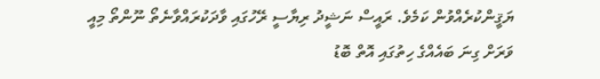ޔަޤީންކުރެއްވުން ކަމެވެ. ރައީސް ނަޝީދު ރިޔާސީ ރޭހުގައި ވާދަކުރައްވާނެތޯ ނޫންތޯ މިއީ ވަރަށް ގިނަ ބައެއްގެ ހިތުގައި އޮތް ބޮޑު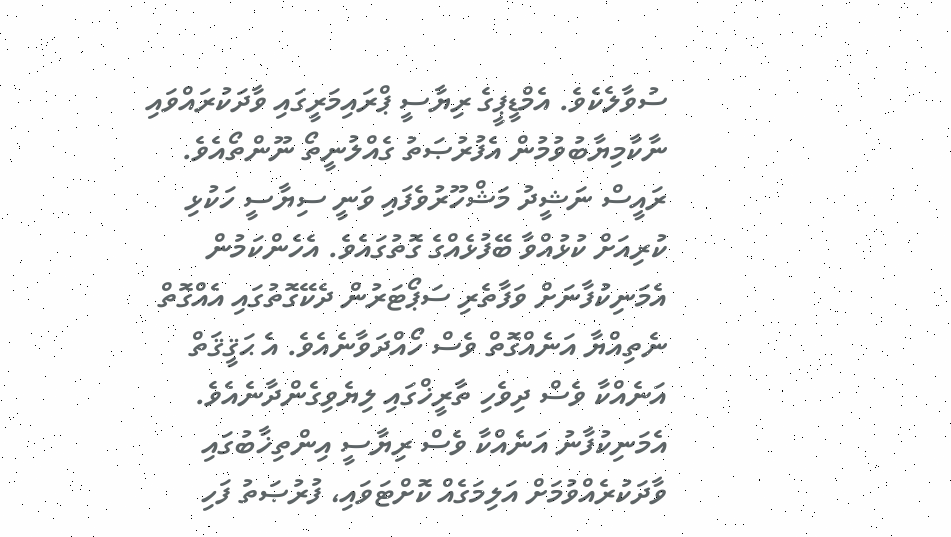ސުވާލެކެވެ. އެމްޑީޕީގެ ރިޔާސީ ޕްރައިމަރީގައި ވާދަކުރައްވައި ނާކާމިޔާބުވުމުން އެފުރުޞަތު ގެއްލުނީތޯ ނޫންތޯއެވެ. ރައީސް ނަޝީދު މަޝްހޫރުވެފައި ވަނީ ސިޔާސީ ހަކުޅި ކުރިއަށް ކުޅުއްވާ ބޭފުޅެއްގެ ގޮތުގައެވެ. އެހެންކަމުން އެމަނިކުފާނަށް ވަފާތެރި ސަޕޯޓަރުން ދެކޭގޮތުގައި އެއްގޮތް ނެތިއްޔާ އަނެއްގޮތް ވެސް ހޯއްދަވާނެއެވެ. އެ ޙަޤީޤަތް އަނެއްކާ ވެސް ދިވެހި ތާރީޚްގައި ލިޔެވިގެންދާނެއެވެ. އެމަނިކުފާނު އަނެއްކާ ވެސް ރިޔާސީ އިންތިޚާބުގައި ވާދަކުރެއްވުމަށް އަލިމަގެއް ކޮށްޓަވައި، ފުރުޞަތު ފަހި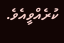ކުރެއްވީއެވެ.